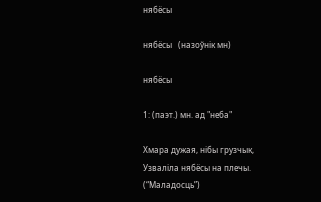нябёсы

нябёсы   (назоўнік мн)

нябёсы

1: (паэт.) мн. ад "неба"

Хмара дужая, нібы грузчык,
Узваліла нябёсы на плечы.
(“Маладосць”)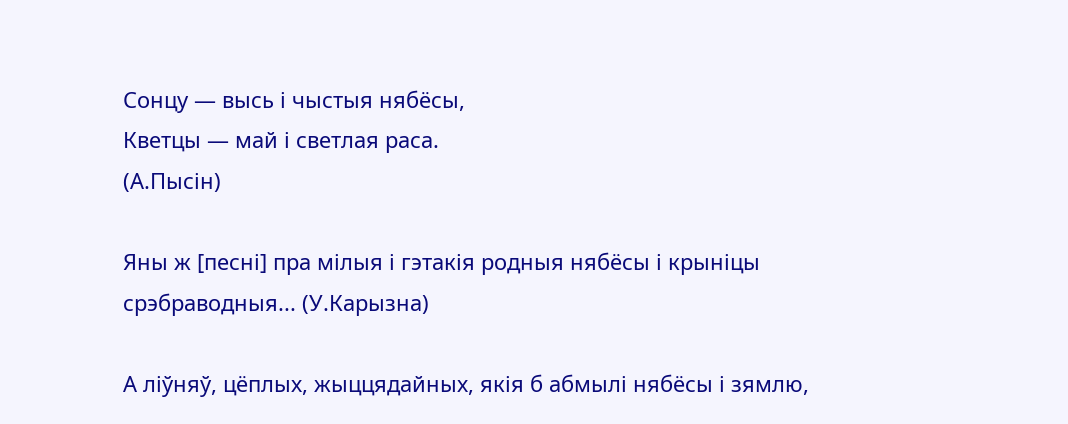Сонцу — высь і чыстыя нябёсы,
Кветцы — май і светлая раса.
(А.Пысін)

Яны ж [песні] пра мілыя і гэтакія родныя нябёсы і крыніцы срэбраводныя... (У.Карызна)

А ліўняў, цёплых, жыццядайных, якія б абмылі нябёсы і зямлю,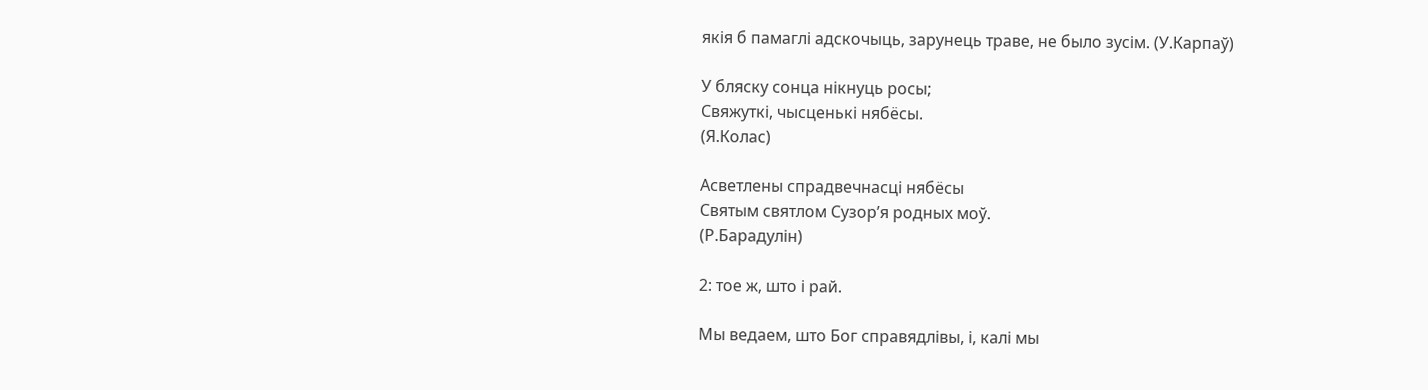якія б памаглі адскочыць, зарунець траве, не было зусім. (У.Карпаў)

У бляску сонца нікнуць росы;
Свяжуткі, чысценькі нябёсы.
(Я.Колас)

Асветлены спрадвечнасці нябёсы
Святым святлом Сузор’я родных моў.
(Р.Барадулін)

2: тое ж, што і рай.

Мы ведаем, што Бог справядлівы, і, калі мы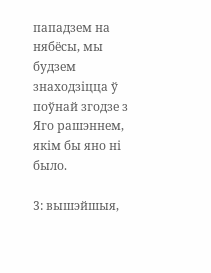пападзем на нябёсы, мы будзем знаходзіцца ў поўнай згодзе з Яго рашэннем, якім бы яно ні было.

3: вышэйшыя,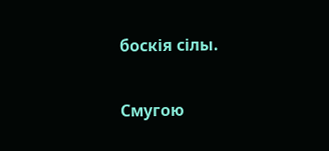боскія сілы.

Смугою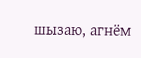шызаю, агнём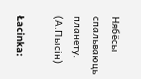Нябёсы спальваюць планету. (А.Пысін)

Łacinka: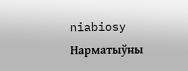niabiosy
Нарматыўны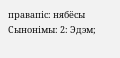правапіс: нябёсы
Сынонімы: 2: Эдэм;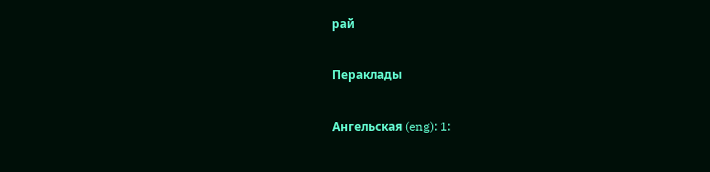рай

Пераклады

Ангельская (eng): 1: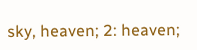sky, heaven; 2: heaven;